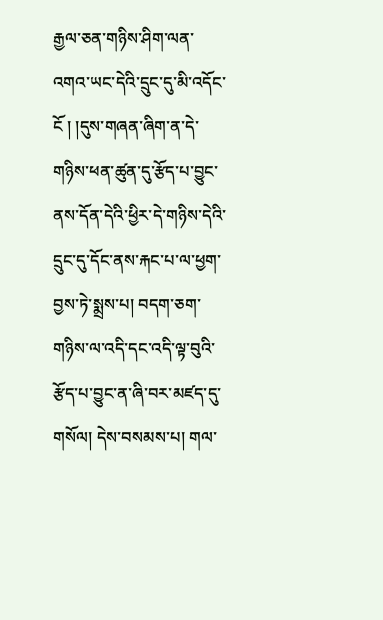རྒྱལ་ཅན་གཉིས་ཤིག་ལན་འགའ་ཡང་དེའི་དྲུང་དུ་མི་འདོང་ངོ ། །དུས་གཞན་ཞིག་ན་དེ་གཉིས་ཕན་ཚུན་དུ་རྩོད་པ་བྱུང་ནས་དོན་དེའི་ཕྱིར་དེ་གཉིས་དེའི་དྲུང་དུ་དོང་ནས་རྐང་པ་ལ་ཕྱག་བྱས་ཏེ་སྨྲས་པ། བདག་ཅག་གཉིས་ལ་འདི་དང་འདི་ལྟ་བུའི་རྩོད་པ་བྱུང་ན་ཞི་བར་མཛད་དུ་གསོལ། དེས་བསམས་པ། གལ་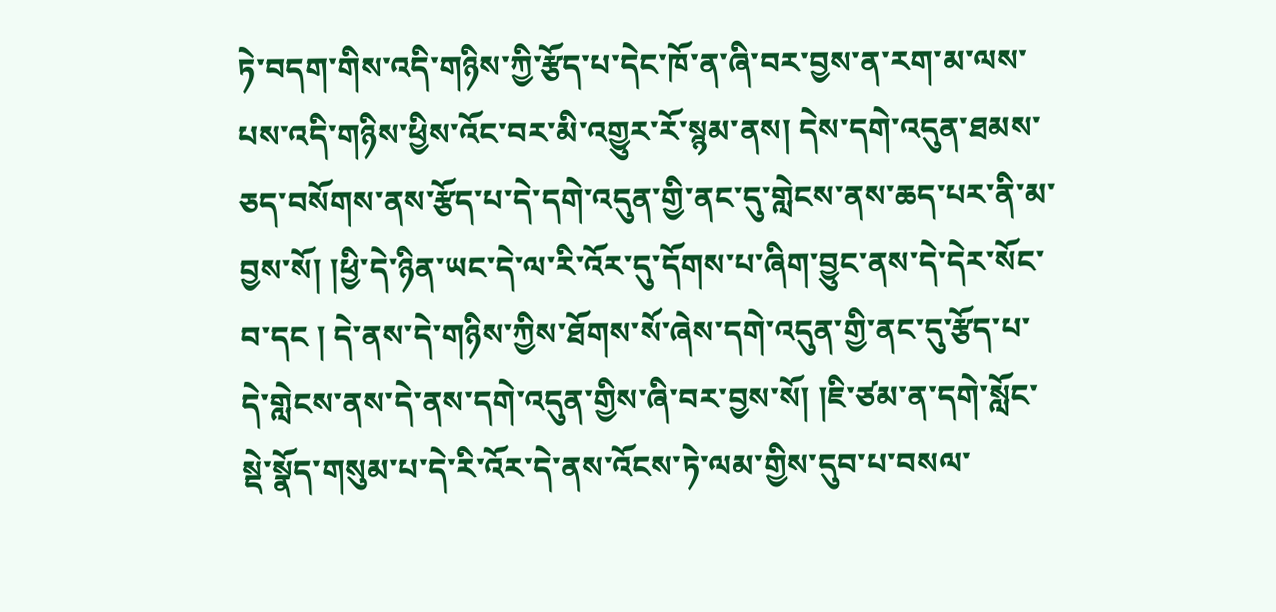ཏེ་བདག་གིས་འདི་གཉིས་ཀྱི་རྩོད་པ་དེང་ཁོ་ན་ཞི་བར་བྱས་ན་རག་མ་ལས་པས་འདི་གཉིས་ཕྱིས་འོང་བར་མི་འགྱུར་རོ་སྙམ་ནས། དེས་དགེ་འདུན་ཐམས་ཅད་བསོགས་ནས་རྩོད་པ་དེ་དགེ་འདུན་གྱི་ནང་དུ་གླེངས་ནས་ཆད་པར་ནི་མ་བྱས་སོ། །ཕྱི་དེ་ཉིན་ཡང་དེ་ལ་རི་འོར་དུ་དོགས་པ་ཞིག་བྱུང་ནས་དེ་དེར་སོང་བ་དང ། དེ་ནས་དེ་གཉིས་ཀྱིས་ཐོགས་སོ་ཞེས་དགེ་འདུན་གྱི་ནང་དུ་རྩོད་པ་དེ་གླེངས་ནས་དེ་ནས་དགེ་འདུན་གྱིས་ཞི་བར་བྱས་སོ། །ཇི་ཙམ་ན་དགེ་སློང་སྡེ་སྣོད་གསུམ་པ་དེ་རི་འོར་དེ་ནས་འོངས་ཏེ་ལམ་གྱིས་དུབ་པ་བསལ་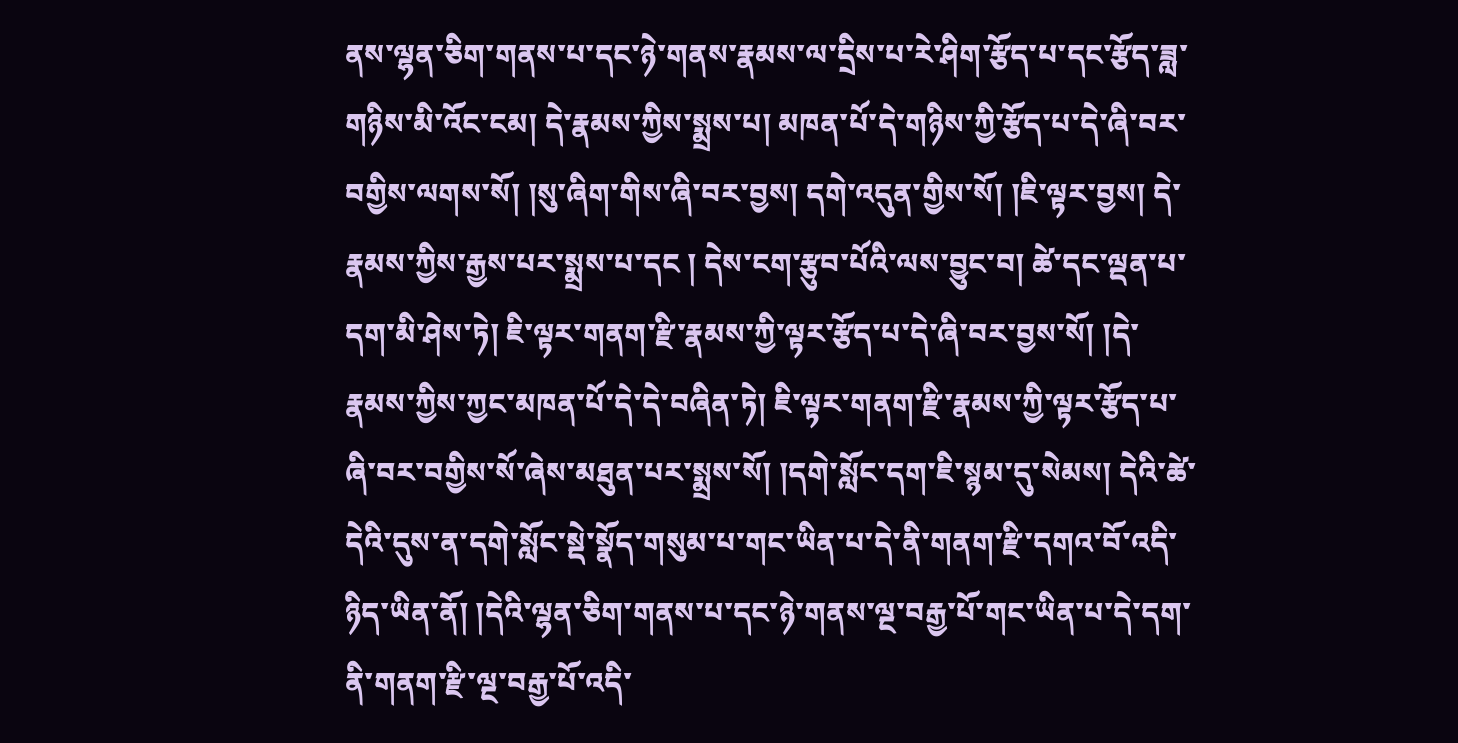ནས་ལྷན་ཅིག་གནས་པ་དང་ཉེ་གནས་རྣམས་ལ་དྲིས་པ་རེ་ཤིག་རྩོད་པ་དང་རྩོད་ཟླ་གཉིས་མི་འོང་ངམ། དེ་རྣམས་ཀྱིས་སྨྲས་པ། མཁན་པོ་དེ་གཉིས་ཀྱི་རྩོད་པ་དེ་ཞི་བར་བགྱིས་ལགས་སོ། །སུ་ཞིག་གིས་ཞི་བར་བྱས། དགེ་འདུན་གྱིས་སོ། །ཇི་ལྟར་བྱས། དེ་རྣམས་ཀྱིས་རྒྱས་པར་སྨྲས་པ་དང ། དེས་ངག་རྩུབ་པོའི་ལས་བྱུང་བ། ཚེ་དང་ལྡན་པ་དག་མི་ཤེས་ཏེ། ཇི་ལྟར་གནག་རྫི་རྣམས་ཀྱི་ལྟར་རྩོད་པ་དེ་ཞི་བར་བྱས་སོ། །དེ་རྣམས་ཀྱིས་ཀྱང་མཁན་པོ་དེ་དེ་བཞིན་ཏེ། ཇི་ལྟར་གནག་རྫི་རྣམས་ཀྱི་ལྟར་རྩོད་པ་ཞི་བར་བགྱིས་སོ་ཞེས་མཐུན་པར་སྨྲས་སོ། །དགེ་སློང་དག་ཇི་སྙམ་དུ་སེམས། དེའི་ཚེ་དེའི་དུས་ན་དགེ་སློང་སྡེ་སྣོད་གསུམ་པ་གང་ཡིན་པ་དེ་ནི་གནག་རྫི་དགའ་བོ་འདི་ཉིད་ཡིན་ནོ། །དེའི་ལྷན་ཅིག་གནས་པ་དང་ཉེ་གནས་ལྔ་བརྒྱ་པོ་གང་ཡིན་པ་དེ་དག་ནི་གནག་རྫི་ལྔ་བརྒྱ་པོ་འདི་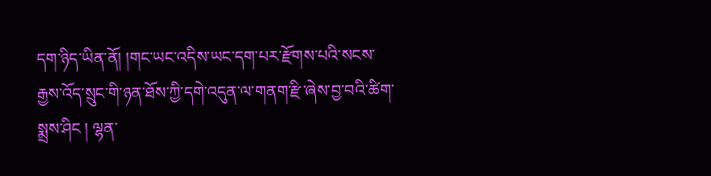དག་ཉིད་ཡིན་ནོ། །གང་ཡང་འདིས་ཡང་དག་པར་རྫོགས་པའི་སངས་རྒྱས་འོད་སྲུང་གི་ཉན་ཐོས་ཀྱི་དགེ་འདུན་ལ་གནག་རྫི་ཞེས་བྱ་བའི་ཚིག་སྨྲས་ཤིང ། ལྷན་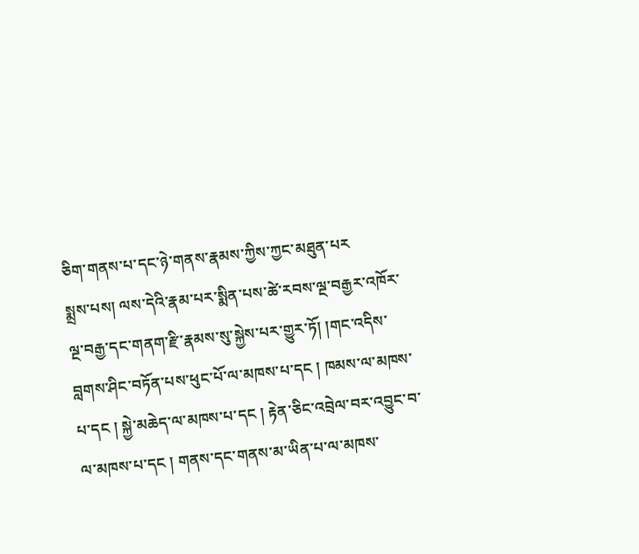ཅིག་གནས་པ་དང་ཉེ་གནས་རྣམས་ཀྱིས་ཀྱང་མཐུན་པར
སྨྲས་པས། ལས་དེའི་རྣམ་པར་སྨིན་པས་ཚེ་རབས་ལྔ་བརྒྱར་འཁོར་ལྔ་བརྒྱ་དང་གནག་རྫི་རྣམས་སུ་སྐྱེས་པར་གྱུར་ཏོ། །གང་འདིས་བླགས་ཤིང་བཏོན་པས་ཕུང་པོ་ལ་མཁས་པ་དང ། ཁམས་ལ་མཁས་པ་དང ། སྐྱེ་མཆེད་ལ་མཁས་པ་དང ། རྟེན་ཅིང་འབྲེལ་བར་འབྱུང་བ་ལ་མཁས་པ་དང ། གནས་དང་གནས་མ་ཡིན་པ་ལ་མཁས་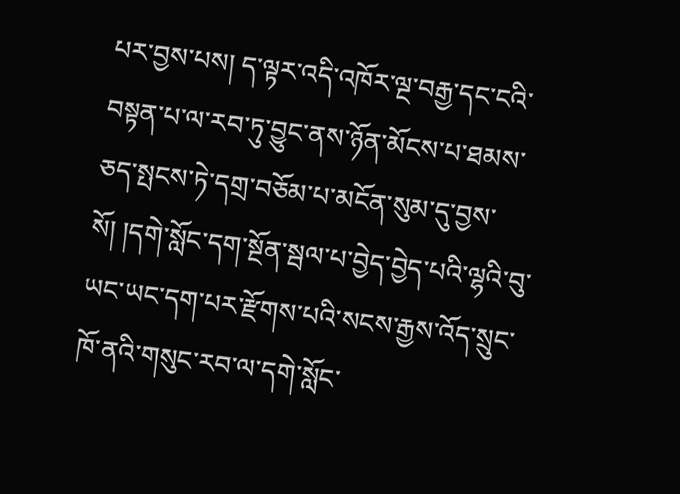པར་བྱས་པས། ད་ལྟར་འདི་འཁོར་ལྔ་བརྒྱ་དང་ངའི་བསྟན་པ་ལ་རབ་ཏུ་བྱུང་ནས་ཉོན་མོངས་པ་ཐམས་ཅད་སྤངས་ཏེ་དགྲ་བཅོམ་པ་མངོན་སུམ་དུ་བྱས་སོ། །དགེ་སློང་དག་སྔོན་སྦལ་པ་བྱེད་བྱེད་པའི་ལྷའི་བུ་ཡང་ཡང་དག་པར་རྫོགས་པའི་སངས་རྒྱས་འོད་སྲུང་ཁོ་ནའི་གསུང་རབ་ལ་དགེ་སློང་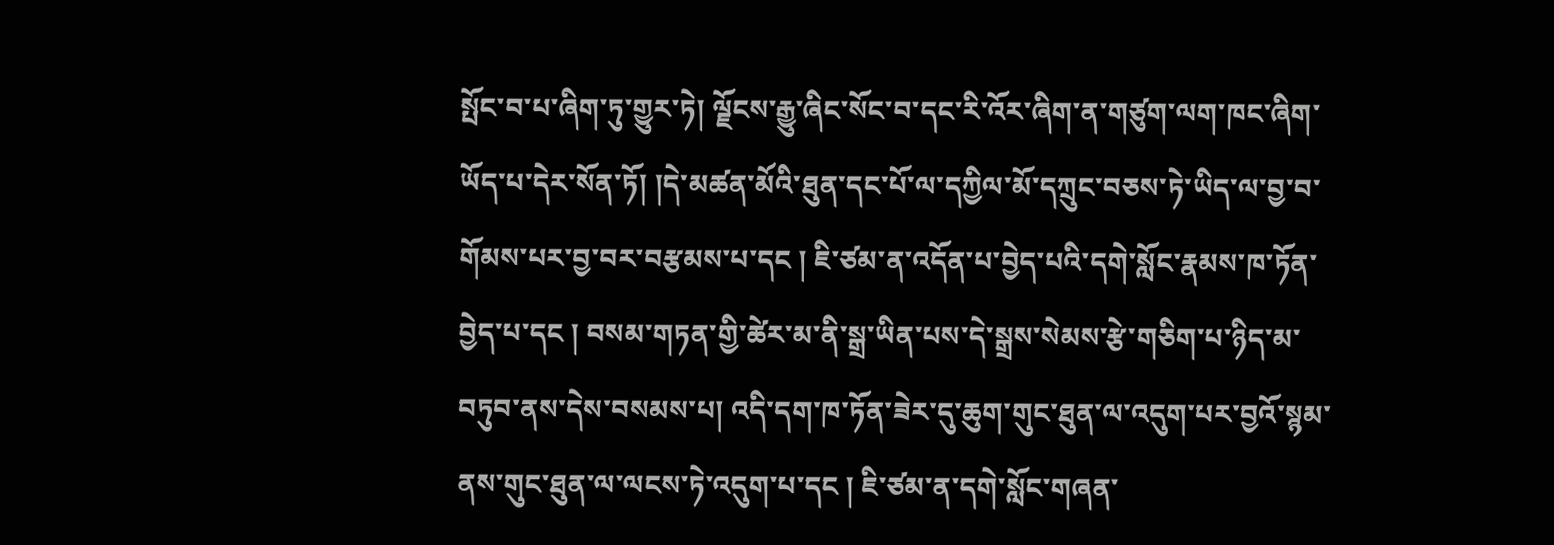སྤོང་བ་པ་ཞིག་ཏུ་གྱུར་ཏེ། ལྗོངས་རྒྱུ་ཞིང་སོང་བ་དང་རི་འོར་ཞིག་ན་གཙུག་ལག་ཁང་ཞིག་ཡོད་པ་དེར་སོན་ཏོ། །དེ་མཚན་མོའི་ཐུན་དང་པོ་ལ་དཀྱིལ་མོ་དཀྲུང་བཅས་ཏེ་ཡིད་ལ་བྱ་བ་གོམས་པར་བྱ་བར་བརྩམས་པ་དང ། ཇི་ཙམ་ན་འདོན་པ་བྱེད་པའི་དགེ་སློང་རྣམས་ཁ་ཏོན་བྱེད་པ་དང ། བསམ་གཏན་གྱི་ཚེར་མ་ནི་སྒྲ་ཡིན་པས་དེ་སྒྲས་སེམས་རྩེ་གཅིག་པ་ཉིད་མ་བཏུབ་ནས་དེས་བསམས་པ། འདི་དག་ཁ་ཏོན་ཟེར་དུ་ཆུག་གུང་ཐུན་ལ་འདུག་པར་བྱའོ་སྙམ་ནས་གུང་ཐུན་ལ་ལངས་ཏེ་འདུག་པ་དང ། ཇི་ཙམ་ན་དགེ་སློང་གཞན་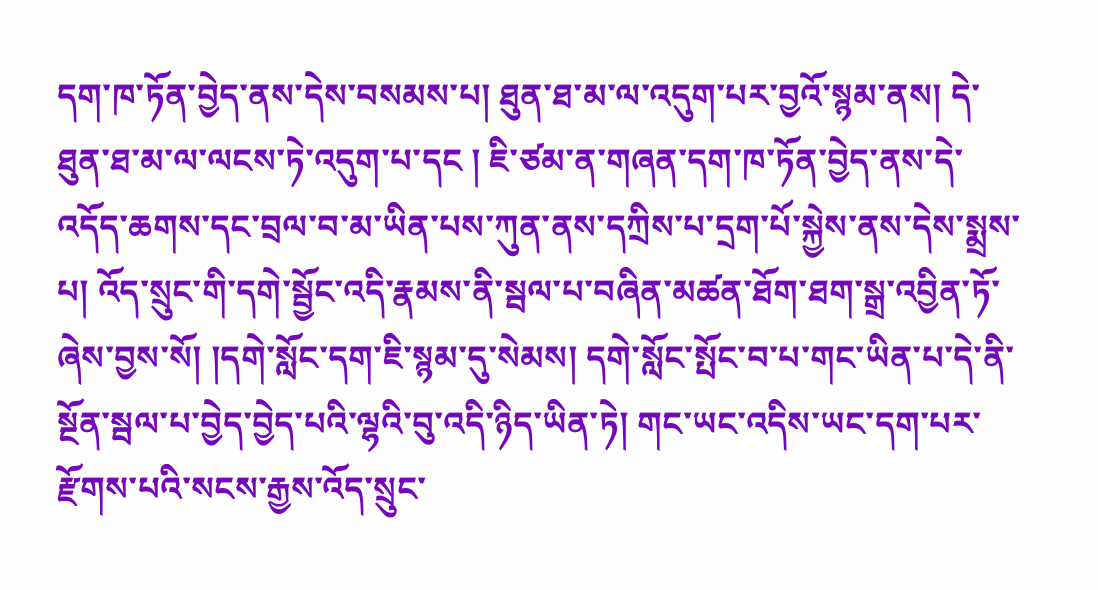དག་ཁ་ཏོན་བྱེད་ནས་དེས་བསམས་པ། ཐུན་ཐ་མ་ལ་འདུག་པར་བྱའོ་སྙམ་ནས། དེ་ཐུན་ཐ་མ་ལ་ལངས་ཏེ་འདུག་པ་དང ། ཇི་ཙམ་ན་གཞན་དག་ཁ་ཏོན་བྱེད་ནས་དེ་འདོད་ཆགས་དང་བྲལ་བ་མ་ཡིན་པས་ཀུན་ནས་དཀྲིས་པ་དྲག་པོ་སྐྱེས་ནས་དེས་སྨྲས་པ། འོད་སྲུང་གི་དགེ་སྦྱོང་འདི་རྣམས་ནི་སྦལ་པ་བཞིན་མཚན་ཐོག་ཐག་སྒྲ་འབྱིན་ཏོ་ཞེས་བྱས་སོ། །དགེ་སློང་དག་ཇི་སྙམ་དུ་སེམས། དགེ་སློང་སྤོང་བ་པ་གང་ཡིན་པ་དེ་ནི་སྔོན་སྦལ་པ་བྱེད་བྱེད་པའི་ལྷའི་བུ་འདི་ཉིད་ཡིན་ཏེ། གང་ཡང་འདིས་ཡང་དག་པར་རྫོགས་པའི་སངས་རྒྱས་འོད་སྲུང་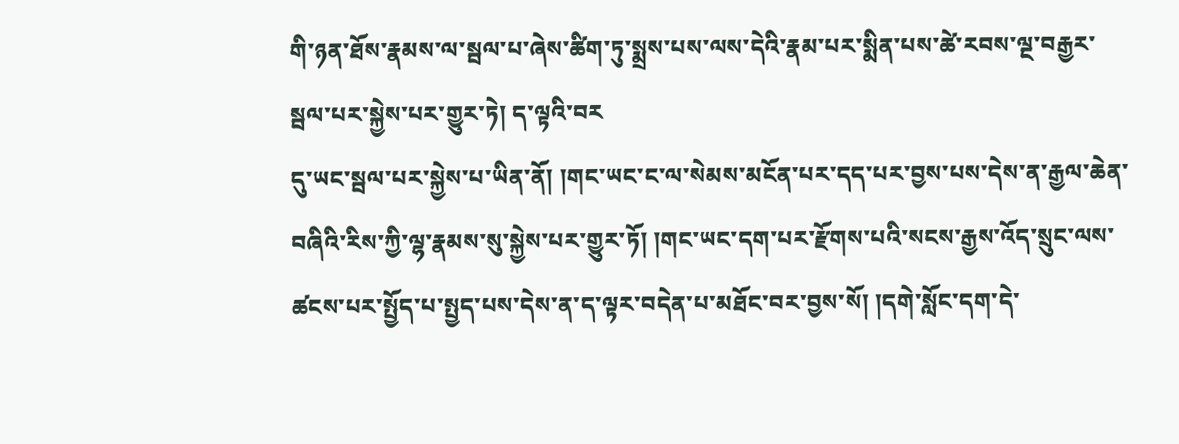གི་ཉན་ཐོས་རྣམས་ལ་སྦལ་པ་ཞེས་ཚིག་ཏུ་སྨྲས་པས་ལས་དེའི་རྣམ་པར་སྨིན་པས་ཚེ་རབས་ལྔ་བརྒྱར་སྦལ་པར་སྐྱེས་པར་གྱུར་ཏེ། ད་ལྟའི་བར
དུ་ཡང་སྦལ་པར་སྐྱེས་པ་ཡིན་ནོ། །གང་ཡང་ང་ལ་སེམས་མངོན་པར་དད་པར་བྱས་པས་དེས་ན་རྒྱལ་ཆེན་བཞིའི་རིས་ཀྱི་ལྷ་རྣམས་སུ་སྐྱེས་པར་གྱུར་ཏོ། །གང་ཡང་དག་པར་རྫོགས་པའི་སངས་རྒྱས་འོད་སྲུང་ལས་ཚངས་པར་སྤྱོད་པ་སྤྱད་པས་དེས་ན་ད་ལྟར་བདེན་པ་མཐོང་བར་བྱས་སོ། །དགེ་སློང་དག་དེ་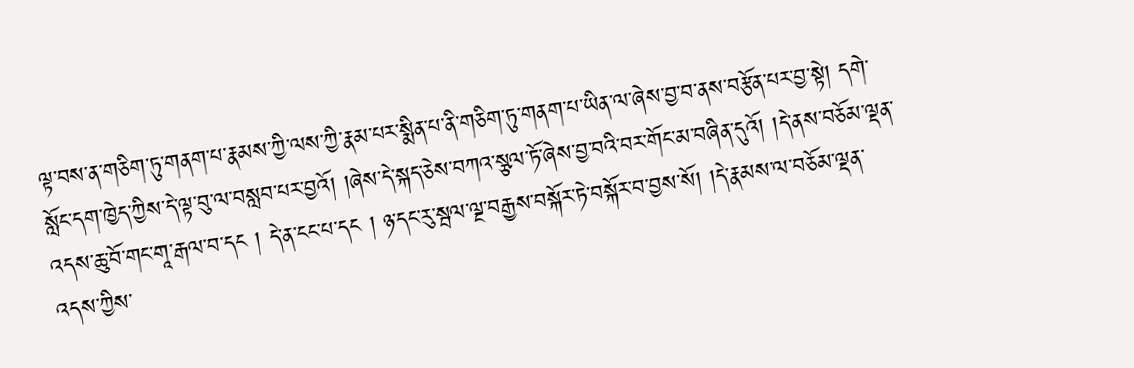ལྟ་བས་ན་གཅིག་ཏུ་གནག་པ་རྣམས་ཀྱི་ལས་ཀྱི་རྣམ་པར་སྨིན་པ་ནི་གཅིག་ཏུ་གནག་པ་ཡིན་ལ་ཞེས་བྱ་བ་ནས་བརྩོན་པར་བྱ་སྟེ། དགེ་སློང་དག་ཁྱེད་ཀྱིས་དེ་ལྟ་བུ་ལ་བསླབ་པར་བྱའོ། །ཞེས་དེ་སྐད་ཅེས་བཀའ་སྩལ་ཏོ་ཞེས་བྱ་བའི་བར་གོང་མ་བཞིན་དུའོ། །དེ་ནས་བཅོམ་ལྡན་འདས་ཆུ་བོ་གང་གཱ་རྒལ་བ་དང ། དེ་ན་ངང་པ་དང ། ཉ་དང་རུ་སྦལ་ལྔ་བརྒྱས་བསྐོར་ཏེ་བསྐོར་བ་བྱས་སོ། །དེ་རྣམས་ལ་བཅོམ་ལྡན་འདས་ཀྱིས་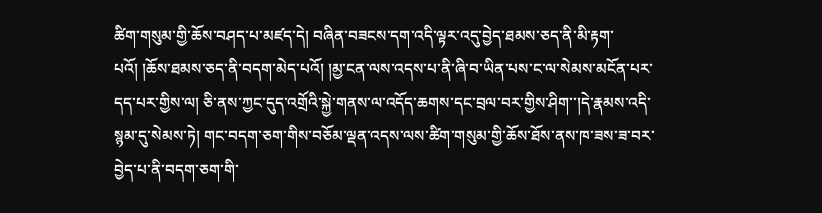ཚིག་གསུམ་གྱི་ཆོས་བཤད་པ་མཛད་དེ། བཞིན་བཟངས་དག་འདི་ལྟར་འདུ་བྱེད་ཐམས་ཅད་ནི་མི་རྟག་པའོ། །ཆོས་ཐམས་ཅད་ནི་བདག་མེད་པའོ། །མྱ་ངན་ལས་འདས་པ་ནི་ཞི་བ་ཡིན་པས་ང་ལ་སེམས་མངོན་པར་དད་པར་གྱིས་ལ། ཅི་ནས་ཀྱང་དུད་འགྲོའི་སྐྱེ་གནས་ལ་འདོད་ཆགས་དང་བྲལ་བར་གྱིས་ཤིག་་།དེ་རྣམས་འདི་སྙམ་དུ་སེམས་ཏེ། གང་བདག་ཅག་གིས་བཅོམ་ལྡན་འདས་ལས་ཚིག་གསུམ་གྱི་ཆོས་ཐོས་ནས་ཁ་ཟས་ཟ་བར་བྱེད་པ་ནི་བདག་ཅག་གི་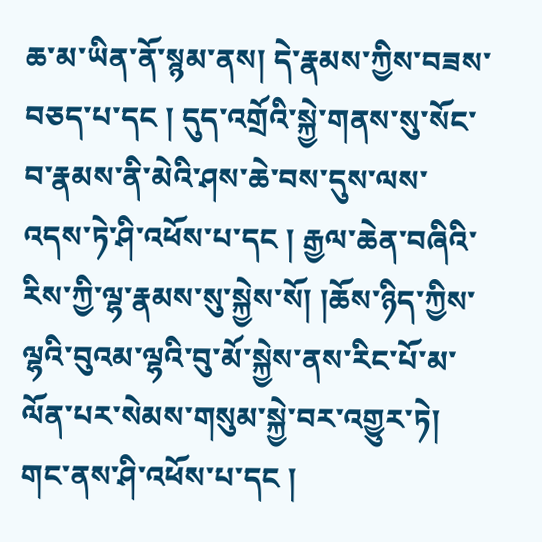ཆ་མ་ཡིན་ནོ་སྙམ་ནས། དེ་རྣམས་ཀྱིས་བཟས་བཅད་པ་དང ། དུད་འགྲོའི་སྐྱེ་གནས་སུ་སོང་བ་རྣམས་ནི་མེའི་ཤས་ཆེ་བས་དུས་ལས་འདས་ཏེ་ཤི་འཕོས་པ་དང ། རྒྱལ་ཆེན་བཞིའི་རིས་ཀྱི་ལྷ་རྣམས་སུ་སྐྱེས་སོ། །ཆོས་ཉིད་ཀྱིས་ལྷའི་བུའམ་ལྷའི་བུ་མོ་སྐྱེས་ནས་རིང་པོ་མ་ལོན་པར་སེམས་གསུམ་སྐྱེ་བར་འགྱུར་ཏེ། གང་ནས་ཤི་འཕོས་པ་དང །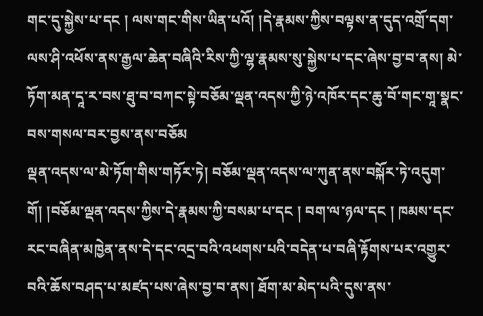གང་དུ་སྐྱེས་པ་དང ། ལས་གང་གིས་ཡིན་པའོ། །དེ་རྣམས་ཀྱིས་བལྟས་ན་དུད་འགྲོ་དག་ལས་ཤི་འཕོས་ནས་རྒྱལ་ཆེན་བཞིའི་རིས་ཀྱི་ལྷ་རྣམས་སུ་སྐྱེས་པ་དང་ཞེས་བྱ་བ་ནས། མེ་ཏོག་མན་དཱ་ར་བས་ཐུ་བ་བཀང་སྟེ་བཅོམ་ལྡན་འདས་ཀྱི་ཉེ་འཁོར་དང་ཆུ་བོ་གང་གཱ་སྣང་བས་གསལ་བར་བྱས་ནས་བཅོམ
ལྡན་འདས་ལ་མེ་ཏོག་གིས་གཏོར་ཏེ། བཅོམ་ལྡན་འདས་ལ་ཀུན་ནས་བསྐོར་ཏེ་འདུག་གོ། །བཅོམ་ལྡན་འདས་ཀྱིས་དེ་རྣམས་ཀྱི་བསམ་པ་དང ། བག་ལ་ཉལ་དང ། ཁམས་དང་རང་བཞིན་མཁྱེན་ནས་དེ་དང་འདྲ་བའི་འཕགས་པའི་བདེན་པ་བཞི་རྟོགས་པར་འགྱུར་བའི་ཆོས་བཤད་པ་མཛད་པས་ཞེས་བྱ་བ་ནས། ཐོག་མ་མེད་པའི་དུས་ནས་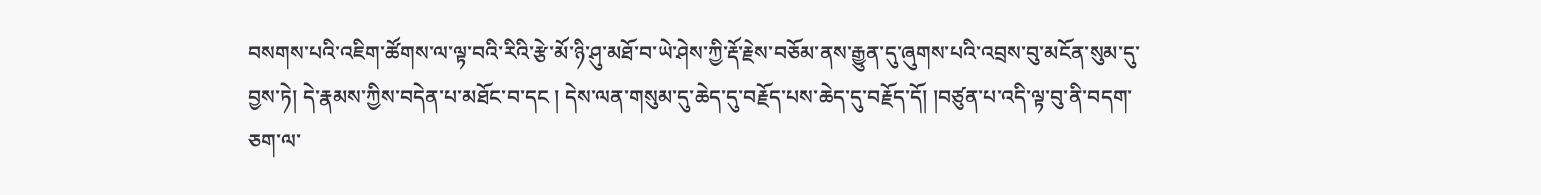བསགས་པའི་འཇིག་ཚོགས་ལ་ལྟ་བའི་རིའི་རྩེ་མོ་ཉི་ཤུ་མཐོ་བ་ཡེ་ཤེས་ཀྱི་རྡོ་རྗེས་བཅོམ་ནས་རྒྱུན་དུ་ཞུགས་པའི་འབྲས་བུ་མངོན་སུམ་དུ་བྱས་ཏེ། དེ་རྣམས་ཀྱིས་བདེན་པ་མཐོང་བ་དང ། དེས་ལན་གསུམ་དུ་ཆེད་དུ་བརྗོད་པས་ཆེད་དུ་བརྗོད་དོ། །བཙུན་པ་འདི་ལྟ་བུ་ནི་བདག་ཅག་ལ་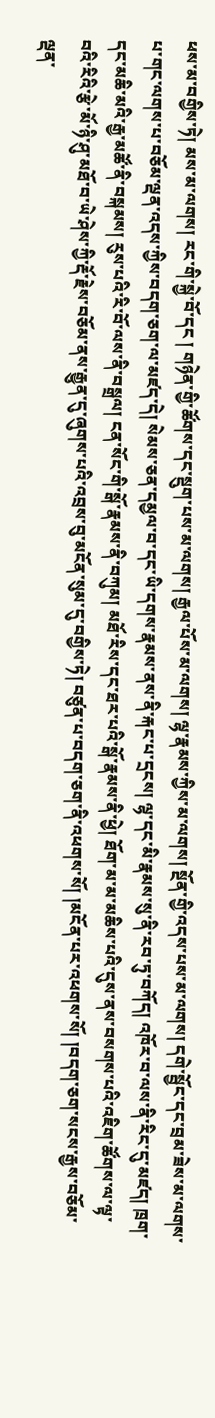ཕས་མ་བགྱིས་ཏེ། མས་མ་ལགས། རང་གི་སྐྱེ་བོ་དང ། གཉེན་གྱི་ཚོགས་དང་སྡུག་པས་མ་ལགས། རྒྱལ་པོས་མ་ལགས། ལྷ་རྣམས་ཀྱིས་མ་ལགས། སྔོན་གྱི་འདས་པས་མ་ལགས། དགེ་སྦྱོང་དང་བྲམ་ཟེས་མ་ལགས་པ་གང་ལགས་པ་བཅོམ་ལྡན་འདས་ཀྱིས་བདག་ཅག་ལ་མཛད་དེ། སེམས་ཅན་དམྱལ་བ་དང་ཡི་དགས་རྣམས་ནས་ནི་རྐང་པ་དྲངས། ལྷ་དང་མི་རྣམས་སུ་ནི་རབ་ཏུ་བཀོད། འཁོར་བ་ལས་ནི་རིང་དུ་མཛད། ཁྲག་དང་མཆི་མའི་རྒྱ་མཚོ་ནི་བསྐམས། རུས་པའི་རི་བོ་ལས་ནི་བསྒྲལ། ངན་སོང་གི་སྒོ་རྣམས་ནི་བཀུམ། མཐོ་རིས་དང་ཐར་པའི་སྒོ་རྣམས་ནི་ཕྱེ། ཐོག་མ་མ་མཆིས་པའི་དུས་ནས་བསགས་པའི་འཇིག་ཚོགས་ལ་ལྟ་བའི་རིའི་རྩེ་མོ་ཉི་ཤུ་མཐོ་བ་ཡེ་ཤེས་ཀྱི་རྡོ་རྗེས་བཅོམ་ནས་རྒྱུན་དུ་ཞུགས་པའི་འབྲས་བུ་མངོན་སུམ་དུ་བགྱིས་ཏེ། བཙུན་པ་བདག་ཅག་ནི་འཕགས་སོ། །མངོན་པར་འཕགས་སོ། །བདག་ཅག་སངས་རྒྱས་བཅོམ་ལྡན་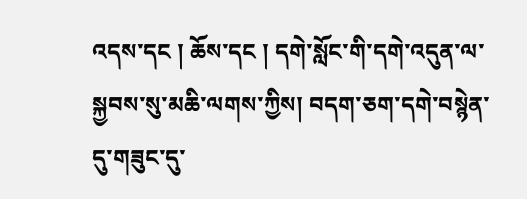འདས་དང ། ཆོས་དང ། དགེ་སློང་གི་དགེ་འདུན་ལ་སྐྱབས་སུ་མཆི་ལགས་ཀྱིས། བདག་ཅག་དགེ་བསྙེན་དུ་གཟུང་དུ་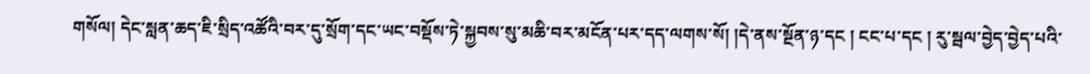གསོལ། དེང་སླན་ཆད་ཇི་སྲིད་འཚོའི་བར་དུ་སྲོག་དང་ཡང་བསྡོས་ཏེ་སྐྱབས་སུ་མཆི་བར་མངོན་པར་དད་ལགས་སོ། །དེ་ནས་སྔོན་ཉ་དང ། ངང་པ་དང ། རུ་སྦལ་བྱེད་བྱེད་པའི་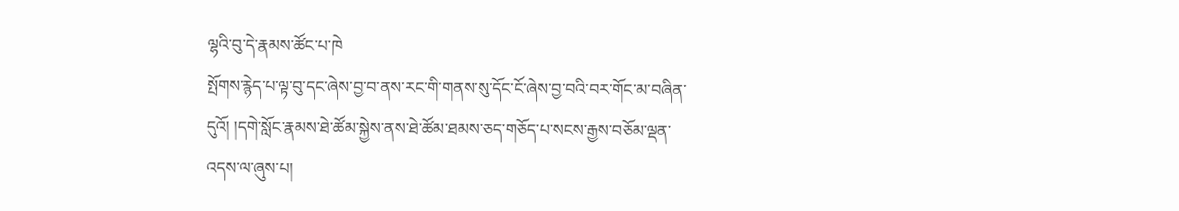ལྷའི་བུ་དེ་རྣམས་ཚོང་པ་ཁེ
སྤོགས་རྙེད་པ་ལྟ་བུ་དང་ཞེས་བྱ་བ་ནས་རང་གི་གནས་སུ་དོང་ངོ་ཞེས་བྱ་བའི་བར་གོང་མ་བཞིན་དུའོ། །དགེ་སློང་རྣམས་ཐེ་ཚོམ་སྐྱེས་ནས་ཐེ་ཚོམ་ཐམས་ཅད་གཅོད་པ་སངས་རྒྱས་བཅོམ་ལྡན་འདས་ལ་ཞུས་པ།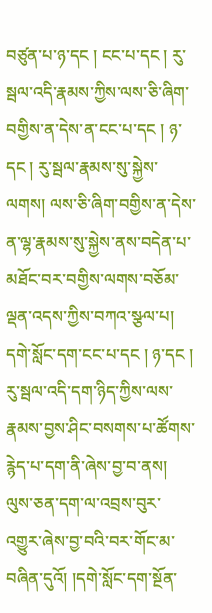བཙུན་པ་ཉ་དང ། ངང་པ་དང ། རུ་སྦལ་འདི་རྣམས་ཀྱིས་ལས་ཅི་ཞིག་བགྱིས་ན་དེས་ན་ངང་པ་དང ། ཉ་དང ། རུ་སྦལ་རྣམས་སུ་སྐྱེས་ལགས། ལས་ཅི་ཞིག་བགྱིས་ན་དེས་ན་ལྷ་རྣམས་སུ་སྐྱེས་ནས་བདེན་པ་མཐོང་བར་བགྱིས་ལགས་བཅོམ་ལྡན་འདས་ཀྱིས་བཀའ་སྩལ་པ། དགེ་སློང་དག་ངང་པ་དང ། ཉ་དང ། རུ་སྦལ་འདི་དག་ཉིད་ཀྱིས་ལས་རྣམས་བྱས་ཤིང་བསགས་པ་ཚོགས་རྙེད་པ་དག་ནི་ཞེས་བྱ་བ་ནས། ལུས་ཅན་དག་ལ་འབྲས་བུར་འགྱུར་ཞེས་བྱ་བའི་བར་གོང་མ་བཞིན་དུའོ། །དགེ་སློང་དག་སྔོན་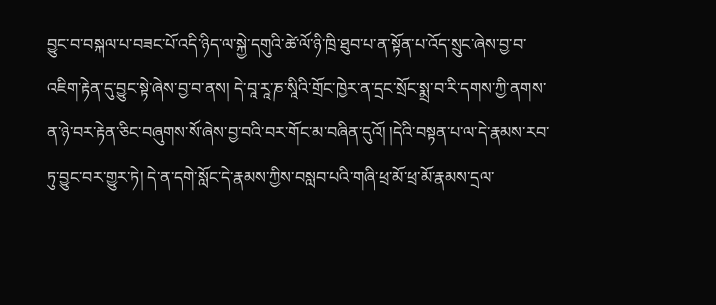བྱུང་བ་བསྐལ་པ་བཟང་པོ་འདི་ཉིད་ལ་སྐྱེ་དགུའི་ཚེ་ལོ་ཉི་ཁྲི་ཐུབ་པ་ན་སྟོན་པ་འོད་སྲུང་ཞེས་བྱ་བ་འཇིག་རྟེན་དུ་བྱུང་སྟེ་ཞེས་བྱ་བ་ནས། དེ་བཱ་རཱ་ཎ་སཱིའི་གྲོང་ཁྱེར་ན་དྲང་སྲོང་སྨྲ་བ་རི་དགས་ཀྱི་ནགས་ན་ཉེ་བར་རྟེན་ཅིང་བཞུགས་སོ་ཞེས་བྱ་བའི་བར་གོང་མ་བཞིན་དུའོ། །དེའི་བསྟན་པ་ལ་དེ་རྣམས་རབ་ཏུ་བྱུང་བར་གྱུར་ཏེ། དེ་ན་དགེ་སློང་དེ་རྣམས་ཀྱིས་བསླབ་པའི་གཞི་ཕྲ་མོ་ཕྲ་མོ་རྣམས་དྲལ་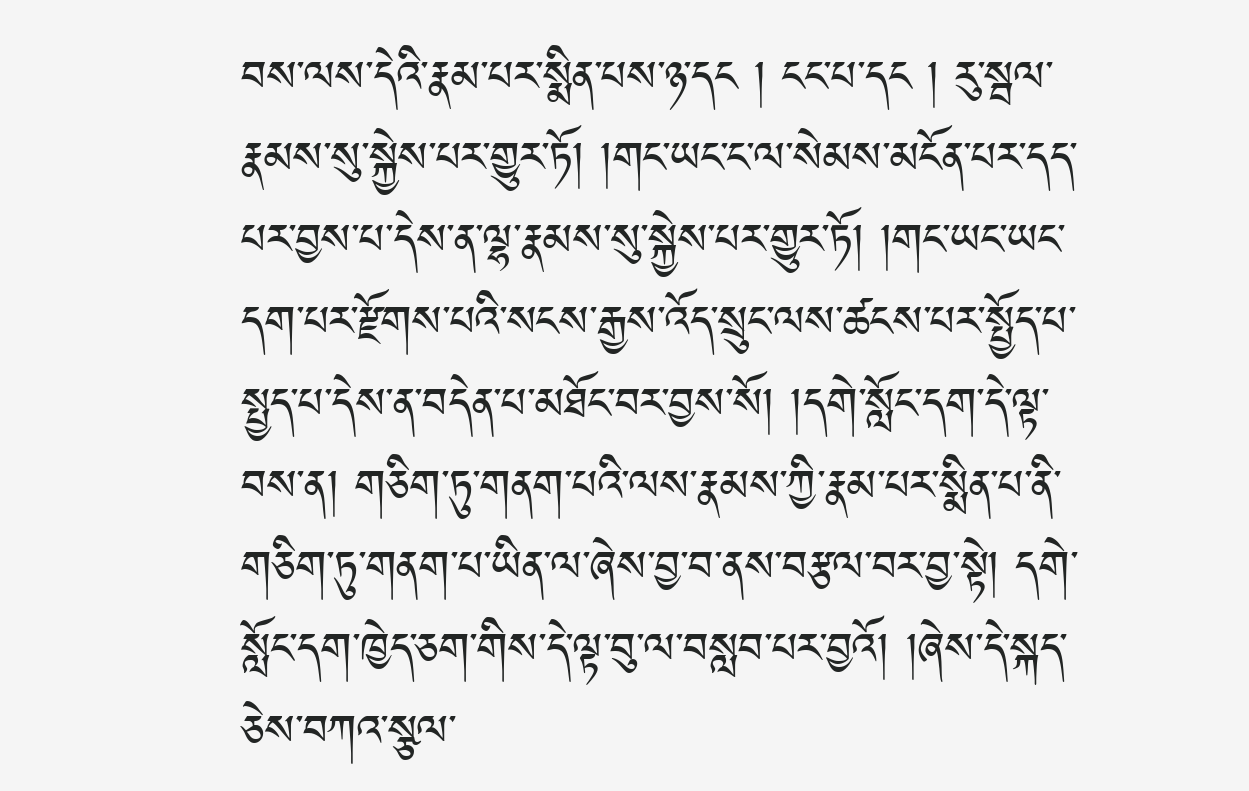བས་ལས་དེའི་རྣམ་པར་སྨིན་པས་ཉ་དང ། ངང་པ་དང ། རུ་སྦལ་རྣམས་སུ་སྐྱེས་པར་གྱུར་ཏོ། །གང་ཡང་ང་ལ་སེམས་མངོན་པར་དད་པར་བྱས་པ་དེས་ན་ལྷ་རྣམས་སུ་སྐྱེས་པར་གྱུར་ཏོ། །གང་ཡང་ཡང་དག་པར་རྫོགས་པའི་སངས་རྒྱས་འོད་སྲུང་ལས་ཚངས་པར་སྤྱོད་པ་སྤྱད་པ་དེས་ན་བདེན་པ་མཐོང་བར་བྱས་སོ། །དགེ་སློང་དག་དེ་ལྟ་བས་ན། གཅིག་ཏུ་གནག་པའི་ལས་རྣམས་ཀྱི་རྣམ་པར་སྨིན་པ་ནི་གཅིག་ཏུ་གནག་པ་ཡིན་ལ་ཞེས་བྱ་བ་ནས་བརྩལ་བར་བྱ་སྟེ། དགེ་སློང་དག་ཁྱེད་ཅག་གིས་དེ་ལྟ་བུ་ལ་བསླབ་པར་བྱའོ། །ཞེས་དེ་སྐད་ཅེས་བཀའ་སྩལ་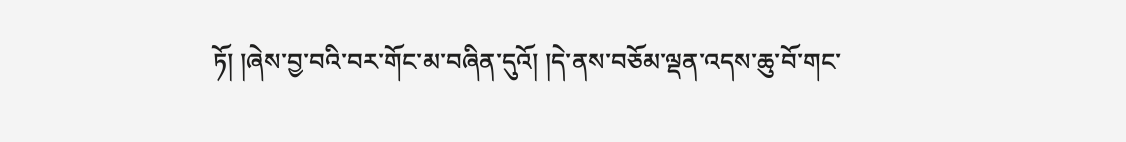ཏོ། །ཞེས་བྱ་བའི་བར་གོང་མ་བཞིན་དུའོ། །དེ་ནས་བཅོམ་ལྡན་འདས་ཆུ་བོ་གང་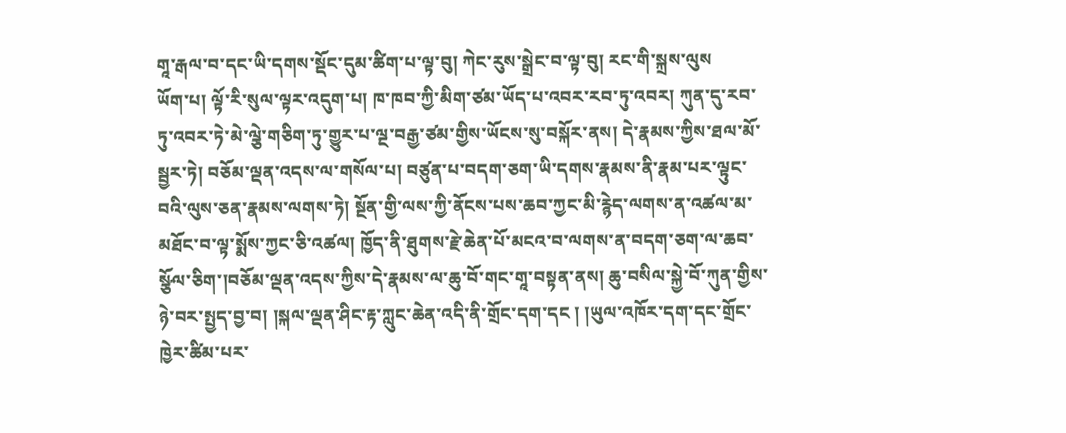གཱ་རྒལ་བ་དང་ཡི་དགས་སྡོང་དུམ་ཚིག་པ་ལྟ་བུ། ཀེང་རུས་སྒྲེང་བ་ལྟ་བུ། རང་གི་སྐྲས་ལུས
ཡོག་པ། ལྟོ་རི་སུལ་ལྟར་འདུག་པ། ཁ་ཁབ་ཀྱི་མིག་ཙམ་ཡོད་པ་འབར་རབ་ཏུ་འབར། ཀུན་དུ་རབ་ཏུ་འབར་ཏེ་མེ་ལྕེ་གཅིག་ཏུ་གྱུར་པ་ལྔ་བརྒྱ་ཙམ་གྱིས་ཡོངས་སུ་བསྐོར་ནས། དེ་རྣམས་ཀྱིས་ཐལ་མོ་སྦྱར་ཏེ། བཅོམ་ལྡན་འདས་ལ་གསོལ་པ། བཙུན་པ་བདག་ཅག་ཡི་དགས་རྣམས་ནི་རྣམ་པར་ལྟུང་བའི་ལུས་ཅན་རྣམས་ལགས་ཏེ། སྔོན་གྱི་ལས་ཀྱི་ནོངས་པས་ཆབ་ཀྱང་མི་རྙེད་ལགས་ན་འཚལ་མ་མཐོང་བ་ལྟ་སྨོས་ཀྱང་ཅི་འཚལ། ཁྱོད་ནི་ཐུགས་རྗེ་ཆེན་པོ་མངའ་བ་ལགས་ན་བདག་ཅག་ལ་ཆབ་སྩོལ་ཅིག་།བཅོམ་ལྡན་འདས་ཀྱིས་དེ་རྣམས་ལ་ཆུ་བོ་གང་གཱ་བསྟན་ནས། ཆུ་བསིལ་སྐྱེ་བོ་ཀུན་གྱིས་ཉེ་བར་སྤྱད་བྱ་བ། །སྐལ་ལྡན་ཤིང་རྟ་ཀླུང་ཆེན་འདི་ནི་གྲོང་དག་དང ། །ཡུལ་འཁོར་དག་དང་གྲོང་ཁྱེར་ཚིམ་པར་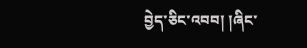བྱེད་ཅིང་འབབ། །ཞིང་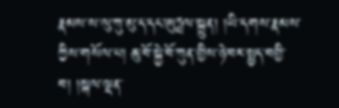རྣམས་ས་ལུ་ཀུ་མུ་ད་དང་ཨུཏྤལ་སྐྲུན། །ཡི་དགས་རྣམས་ཀྱིས་གསོལ་པ། ཆུ་བོ་སྐྱེ་བོ་ཀུན་གྱིས་ཉེ་བར་སྤྱད་བགྱི་བ། །སྐལ་ལྡན་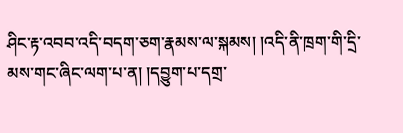ཤིང་རྟ་འབབ་འདི་བདག་ཅག་རྣམས་ལ་སྐམས། །འདི་ནི་ཁྲག་གི་དྲི་མས་གང་ཞིང་ལག་པ་ན། །དབྱུག་པ་དགྲ་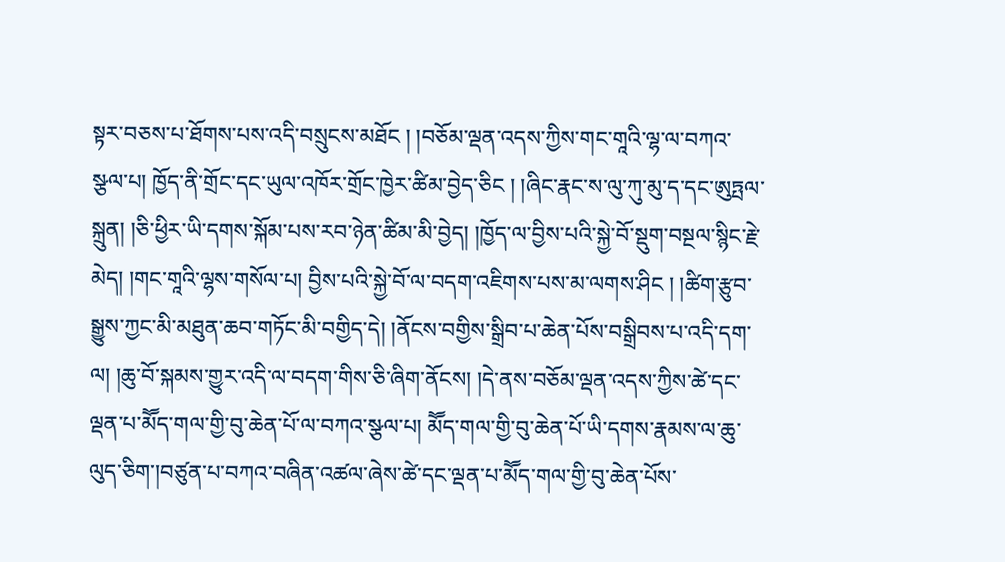སྟར་བཅས་པ་ཐོགས་པས་འདི་བསྲུངས་མཐོང ། །བཅོམ་ལྡན་འདས་ཀྱིས་གང་གཱའི་ལྷ་ལ་བཀའ་སྩལ་པ། ཁྱོད་ནི་གྲོང་དང་ཡུལ་འཁོར་གྲོང་ཁྱེར་ཚིམ་བྱེད་ཅིང ། །ཞིང་རྣང་ས་ལུ་ཀུ་མུ་ད་དང་ཨུཏྤལ་སྐྲུན། །ཅི་ཕྱིར་ཡི་དགས་སྐོམ་པས་རབ་ཉེན་ཚིམ་མི་བྱེད། །ཁྱོད་ལ་བྱིས་པའི་སྐྱེ་བོ་སྡུག་བསྔལ་སྙིང་རྗེ་མེད། །གང་གཱའི་ལྷས་གསོལ་པ། བྱིས་པའི་སྐྱེ་བོ་ལ་བདག་འཇིགས་པས་མ་ལགས་ཤིང ། །ཚིག་རྩུབ་སྒྱུས་ཀྱང་མི་མཐུན་ཆབ་གཏོང་མི་བགྱིད་དེ། །ནོངས་བགྱིས་སྒྲིབ་པ་ཆེན་པོས་བསྒྲིབས་པ་འདི་དག་ལ། །ཆུ་བོ་སྐམས་གྱུར་འདི་ལ་བདག་གིས་ཅི་ཞིག་ནོངས། །དེ་ནས་བཅོམ་ལྡན་འདས་ཀྱིས་ཚེ་དང་ལྡན་པ་མཽད་གལ་གྱི་བུ་ཆེན་པོ་ལ་བཀའ་སྩལ་པ། མཽད་གལ་གྱི་བུ་ཆེན་པོ་ཡི་དགས་རྣམས་ལ་ཆུ་ལུད་ཅིག་།བཙུན་པ་བཀའ་བཞིན་འཚལ་ཞེས་ཚེ་དང་ལྡན་པ་མཽད་གལ་གྱི་བུ་ཆེན་པོས་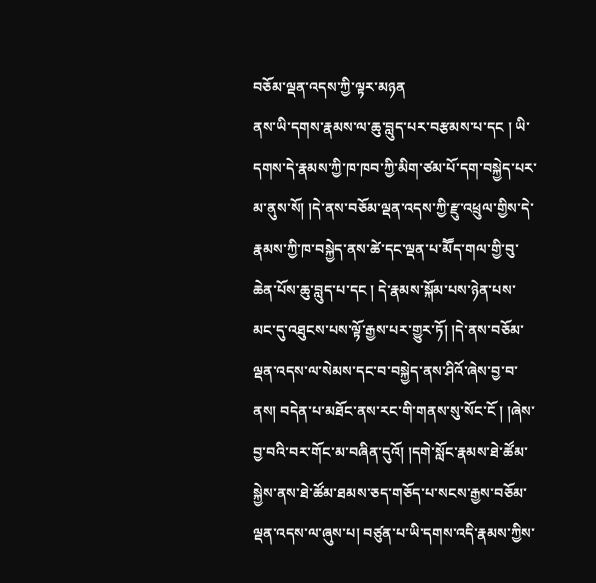བཅོམ་ལྡན་འདས་ཀྱི་ལྟར་མཉན
ནས་ཡི་དགས་རྣམས་ལ་ཆུ་བླུད་པར་བརྩམས་པ་དང ། ཡི་དགས་དེ་རྣམས་ཀྱི་ཁ་ཁབ་ཀྱི་མིག་ཙམ་པོ་དག་བསྐྱེད་པར་མ་ནུས་སོ། །དེ་ནས་བཅོམ་ལྡན་འདས་ཀྱི་རྫུ་འཕྲུལ་གྱིས་དེ་རྣམས་ཀྱི་ཁ་བསྐྱེད་ནས་ཚེ་དང་ལྡན་པ་མཽད་གལ་གྱི་བུ་ཆེན་པོས་ཆུ་བླུད་པ་དང ། དེ་རྣམས་སྐོམ་པས་ཉེན་པས་མང་དུ་འཐུངས་པས་ལྟོ་རྒྱས་པར་གྱུར་ཏོ། །དེ་ནས་བཅོམ་ལྡན་འདས་ལ་སེམས་དང་བ་བསྐྱེད་ནས་ཤིའོ་ཞེས་བྱ་བ་ནས། བདེན་པ་མཐོང་ནས་རང་གི་གནས་སུ་སོང་ངོ ། །ཞེས་བྱ་བའི་བར་གོང་མ་བཞིན་དུའོ། །དགེ་སློང་རྣམས་ཐེ་ཚོམ་སྐྱེས་ནས་ཐེ་ཚོམ་ཐམས་ཅད་གཅོད་པ་སངས་རྒྱས་བཅོམ་ལྡན་འདས་ལ་ཞུས་པ། བཙུན་པ་ཡི་དགས་འདི་རྣམས་ཀྱིས་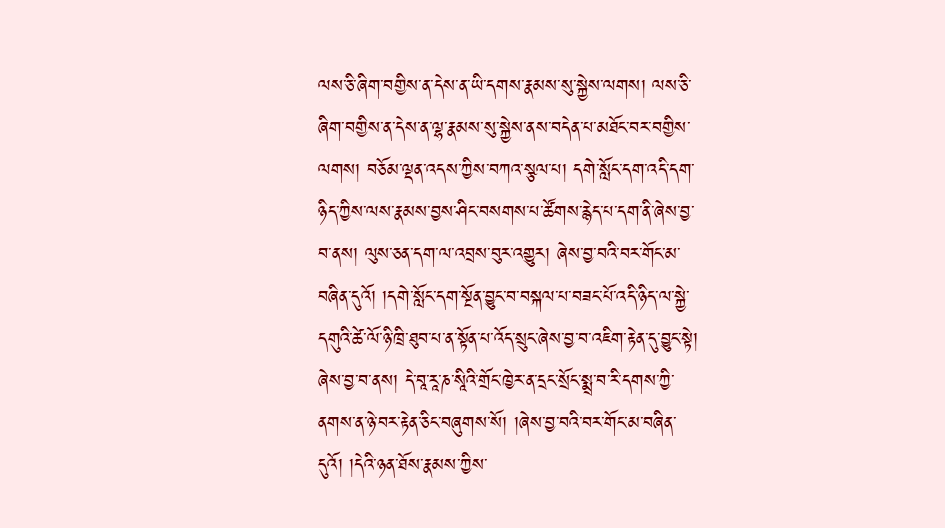ལས་ཅི་ཞིག་བགྱིས་ན་དེས་ན་ཡི་དགས་རྣམས་སུ་སྐྱེས་ལགས། ལས་ཅི་ཞིག་བགྱིས་ན་དེས་ན་ལྷ་རྣམས་སུ་སྐྱེས་ནས་བདེན་པ་མཐོང་བར་བགྱིས་ལགས། བཅོམ་ལྡན་འདས་ཀྱིས་བཀའ་སྩལ་པ། དགེ་སློང་དག་འདི་དག་ཉིད་ཀྱིས་ལས་རྣམས་བྱས་ཤིང་བསགས་པ་ཚོགས་རྙེད་པ་དག་ནི་ཞེས་བྱ་བ་ནས། ལུས་ཅན་དག་ལ་འབྲས་བུར་འགྱུར། ཞེས་བྱ་བའི་བར་གོང་མ་བཞིན་དུའོ། །དགེ་སློང་དག་སྔོན་བྱུང་བ་བསྐལ་པ་བཟང་པོ་འདི་ཉིད་ལ་སྐྱེ་དགུའི་ཚེ་ལོ་ཉི་ཁྲི་ཐུབ་པ་ན་སྟོན་པ་འོད་སྲུང་ཞེས་བྱ་བ་འཇིག་རྟེན་དུ་བྱུང་སྟེ། ཞེས་བྱ་བ་ནས། དེ་བཱ་རཱ་ཎ་སཱིའི་གྲོང་ཁྱེར་ན་དྲང་སྲོང་སྨྲ་བ་རི་དགས་ཀྱི་ནགས་ན་ཉེ་བར་རྟེན་ཅིང་བཞུགས་སོ། །ཞེས་བྱ་བའི་བར་གོང་མ་བཞིན་དུའོ། །དེའི་ཉན་ཐོས་རྣམས་ཀྱིས་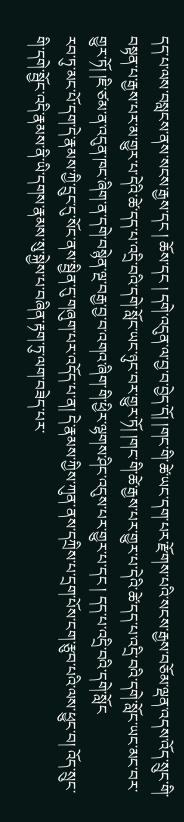དད་པ་ལས་བསླངས་ནས་སངས་རྒྱས་དང ། ཆོས་དང ། དགེ་འདུན་ལ་བྱ་བ་བྱེད་དོ། །གང་གི་ཚེ་ཡང་དག་པར་རྫོགས་པའི་སངས་རྒྱས་བཅོམ་ལྡན་འདས་འོད་སྲུང་གི་བསྟན་པ་རྒྱས་པར་མ་གྱུར་པ་དེའི་ཚེ་དད་པ་འདྲི་བའི་དགེ་སློང་ཡང་ཉུང་བར་གྱུར་ཏོ། །གང་གི་ཚེ་རྒྱས་པར་གྱུར་པ་དེའི་ཚེ་དད་པ་འདྲི་བའི་དགེ་སློང་ཡང་མང་བར་གྱུར་ཏོ། །ཇི་ཙམ་ན་འདུན་ཁང་ཞིག་ན་དགེ་བསྙེན་ལྔ་བརྒྱ་བྱ་བ་འགའ་ཞིག་གི་ཕྱིར་ལྷགས་ཤིང་འདུས་པར་གྱུར་པ་དང ། དད་པ་འདྲི་བའི་དགེ་སློང
རབ་ཏུ་མང་པོ་དག་དེ་རྣམས་ཀྱི་དྲུང་དུ་སོང་ནས་སྦྱིན་དུ་གཞུག་པར་འདོད་པ་ན། དེ་རྣམས་ཀྱིས་ཀུན་ནས་དཀྲིས་པ་དྲག་པོས་ངག་རྩུབ་པའི་ལས་ཕྱུང་བ། འོད་སྲུང་གི་དགེ་སྦྱོང་འདི་རྣམས་ནི་ཡི་དགས་རྣམས་སུ་སྐྱེས་པ་བཞིན་རྟག་ཏུ་ལག་བཟེད་པར་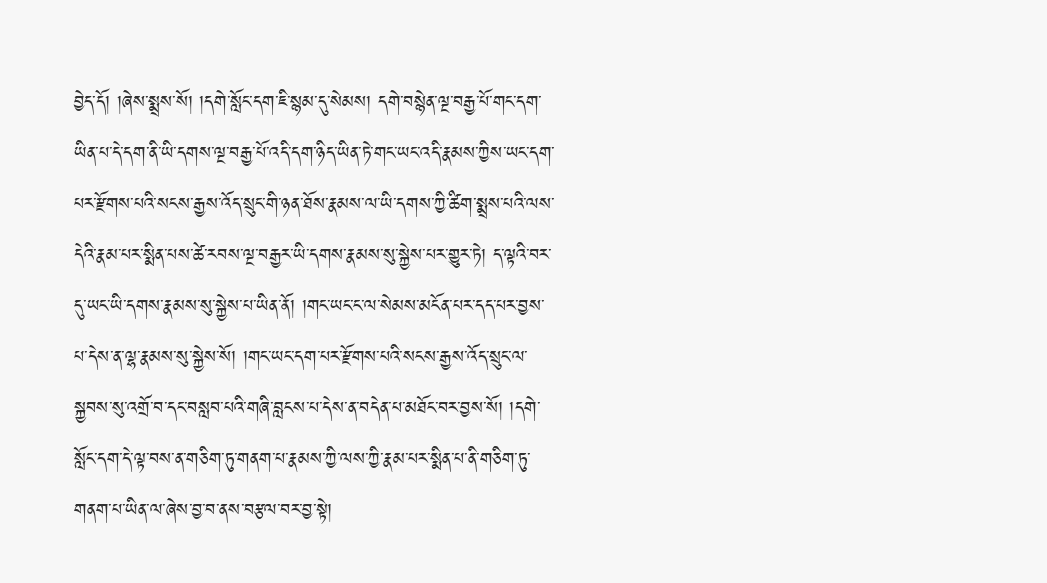བྱེད་དོ། །ཞེས་སྨྲས་སོ། །དགེ་སློང་དག་ཇི་སྙམ་དུ་སེམས། དགེ་བསྙེན་ལྔ་བརྒྱ་པོ་གང་དག་ཡིན་པ་དེ་དག་ནི་ཡི་དགས་ལྔ་བརྒྱ་པོ་འདི་དག་ཉིད་ཡིན་ཏེ་གང་ཡང་འདི་རྣམས་ཀྱིས་ཡང་དག་པར་རྫོགས་པའི་སངས་རྒྱས་འོད་སྲུང་གི་ཉན་ཐོས་རྣམས་ལ་ཡི་དགས་ཀྱི་ཚིག་སྨྲས་པའི་ལས་དེའི་རྣམ་པར་སྨིན་པས་ཚེ་རབས་ལྔ་བརྒྱར་ཡི་དགས་རྣམས་སུ་སྐྱེས་པར་གྱུར་ཏེ། ད་ལྟའི་བར་དུ་ཡང་ཡི་དགས་རྣམས་སུ་སྐྱེས་པ་ཡིན་ནོ། །གང་ཡང་ང་ལ་སེམས་མངོན་པར་དད་པར་བྱས་པ་དེས་ན་ལྷ་རྣམས་སུ་སྐྱེས་སོ། །གང་ཡང་དག་པར་རྫོགས་པའི་སངས་རྒྱས་འོད་སྲུང་ལ་སྐྱབས་སུ་འགྲོ་བ་དང་བསླབ་པའི་གཞི་བླངས་པ་དེས་ན་བདེན་པ་མཐོང་བར་བྱས་སོ། །དགེ་སློང་དག་དེ་ལྟ་བས་ན་གཅིག་ཏུ་གནག་པ་རྣམས་ཀྱི་ལས་ཀྱི་རྣམ་པར་སྨིན་པ་ནི་གཅིག་ཏུ་གནག་པ་ཡིན་ལ་ཞེས་བྱ་བ་ནས་བརྩལ་བར་བྱ་སྟེ།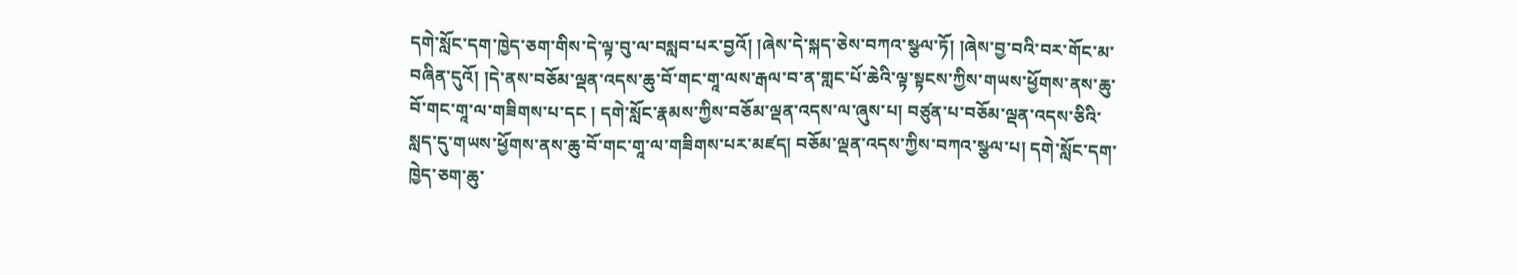དགེ་སློང་དག་ཁྱེད་ཅག་གིས་དེ་ལྟ་བུ་ལ་བསླབ་པར་བྱའོ། །ཞེས་དེ་སྐད་ཅེས་བཀའ་སྩལ་ཏོ། །ཞེས་བྱ་བའི་བར་གོང་མ་བཞིན་དུའོ། །དེ་ནས་བཅོམ་ལྡན་འདས་ཆུ་བོ་གང་གཱ་ལས་རྒལ་བ་ན་གླང་པོ་ཆེའི་ལྟ་སྟངས་ཀྱིས་གཡས་ཕྱོགས་ནས་ཆུ་བོ་གང་གཱ་ལ་གཟིགས་པ་དང ། དགེ་སློང་རྣམས་ཀྱིས་བཅོམ་ལྡན་འདས་ལ་ཞུས་པ། བཙུན་པ་བཅོམ་ལྡན་འདས་ཅིའི་སླད་དུ་གཡས་ཕྱོགས་ནས་ཆུ་བོ་གང་གཱ་ལ་གཟིགས་པར་མཛད། བཅོམ་ལྡན་འདས་ཀྱིས་བཀའ་སྩལ་པ། དགེ་སློང་དག་ཁྱེད་ཅག་ཆུ་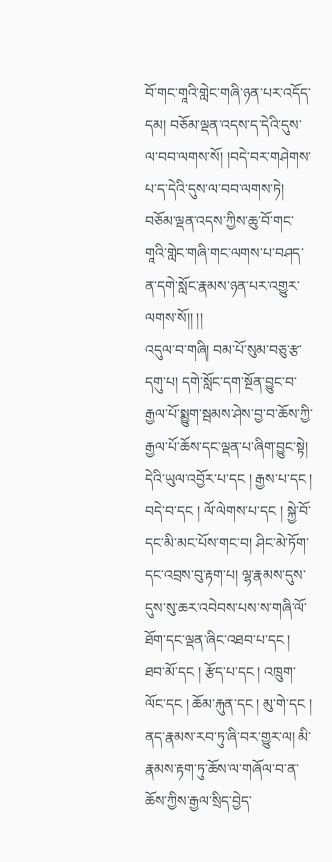བོ་གང་གཱའི་གླེང་གཞི་ཉན་པར་འདོད་དམ། བཅོམ་ལྡན་འདས་ད་དེའི་དུས་ལ་བབ་ལགས་སོ། །བདེ་བར་གཤེགས་པ་ད་དེའི་དུས་ལ་བབ་ལགས་ཏེ། བཅོམ་ལྡན་འདས་ཀྱིས་ཆུ་བོ་གང་གཱའི་གླེང་གཞི་གང་ལགས་པ་བཤད་ན་དགེ་སློང་རྣམས་ཉན་པར་འགྱུར་ལགས་སོ།། །།
འདུལ་བ་གཞི། བམ་པོ་སུམ་བཅུ་རྩ་དགུ་པ། དགེ་སློང་དག་སྔོན་བྱུང་བ་རྒྱལ་པོ་སྨྱུག་སྦམས་ཤེས་བྱ་བ་ཆོས་ཀྱི་རྒྱལ་པོ་ཆོས་དང་ལྡན་པ་ཞིག་བྱུང་སྟེ། དེའི་ཡུལ་འབྱོར་པ་དང ། རྒྱས་པ་དང ། བདེ་བ་དང ། ལོ་ལེགས་པ་དང ། སྐྱེ་བོ་དང་མི་མང་པོས་གང་བ། ཤིང་མེ་ཏོག་དང་འབྲས་བུ་རྟག་པ། ལྷ་རྣམས་དུས་དུས་སུ་ཆར་འབེབས་པས་ས་གཞི་ལོ་ཐོག་དང་ལྡན་ཞིང་འཐབ་པ་དང ། ཐབ་མོ་དང ། རྩོད་པ་དང ། འཁྲུག་ལོང་དང ། ཆོམ་རྐུན་དང ། མུ་གེ་དང ། ནད་རྣམས་རབ་ཏུ་ཞི་བར་གྱུར་ལ། མི་རྣམས་རྟག་ཏུ་ཆོས་ལ་གཞོལ་བ་ན་ཆོས་ཀྱིས་རྒྱལ་སྲིད་བྱེད་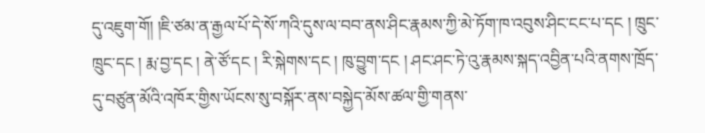དུ་འཇུག་གོ། །ཇི་ཙམ་ན་རྒྱལ་པོ་དེ་སོ་ཀའི་དུས་ལ་བབ་ནས་ཤིང་རྣམས་ཀྱི་མེ་ཏོག་ཁ་འབུས་ཤིང་ངང་པ་དང ། ཁྲུང་ཁྲུང་དང ། རྨ་བྱ་དང ། ནེ་ཙོ་དང ། རི་སྐེགས་དང ། ཁུ་བྱུག་དང ། ཤང་ཤང་ཏེ་འུ་རྣམས་སྐད་འབྱིན་པའི་ནགས་ཁྲོད་དུ་བཙུན་མོའི་འཁོར་གྱིས་ཡོངས་སུ་བསྐོར་ནས་བསྐྱེད་མོས་ཚལ་གྱི་གནས་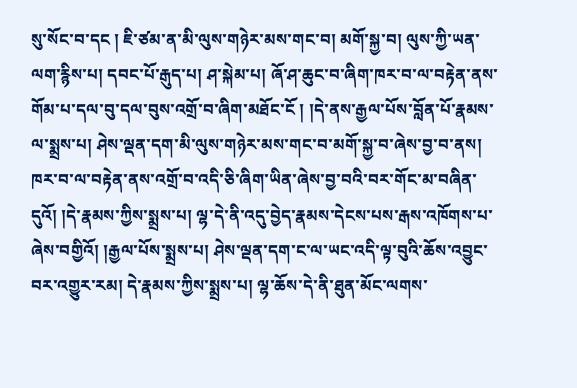སུ་སོང་བ་དང ། ཇི་ཙམ་ན་མི་ལུས་གཉེར་མས་གང་བ། མགོ་སྐྱ་བ། ལུས་ཀྱི་ཡན་ལག་རྙིས་པ། དབང་པོ་རྒུད་པ། ཤ་སྐེམ་པ། ཞོ་ཤ་ཆུང་བ་ཞིག་ཁར་བ་ལ་བརྟེན་ནས་གོམ་པ་དལ་བུ་དལ་བུས་འགྲོ་བ་ཞིག་མཐོང་ངོ ། །དེ་ནས་རྒྱལ་པོས་བློན་པོ་རྣམས་ལ་སྨྲས་པ། ཤེས་ལྡན་དག་མི་ལུས་གཉེར་མས་གང་བ་མགོ་སྐྱ་བ་ཞེས་བྱ་བ་ནས། ཁར་བ་ལ་བརྟེན་ནས་འགྲོ་བ་འདི་ཅི་ཞིག་ཡིན་ཞེས་བྱ་བའི་བར་གོང་མ་བཞིན་དུའོ། །དེ་རྣམས་ཀྱིས་སྨྲས་པ། ལྷ་དེ་ནི་འདུ་བྱེད་རྣམས་དེངས་པས་རྒས་འཁོགས་པ་ཞེས་བགྱིའོ། །རྒྱལ་པོས་སྨྲས་པ། ཤེས་ལྡན་དག་ང་ལ་ཡང་འདི་ལྟ་བུའི་ཆོས་འབྱུང་བར་འགྱུར་རམ། དེ་རྣམས་ཀྱིས་སྨྲས་པ། ལྷ་ཆོས་དེ་ནི་ཐུན་མོང་ལགས་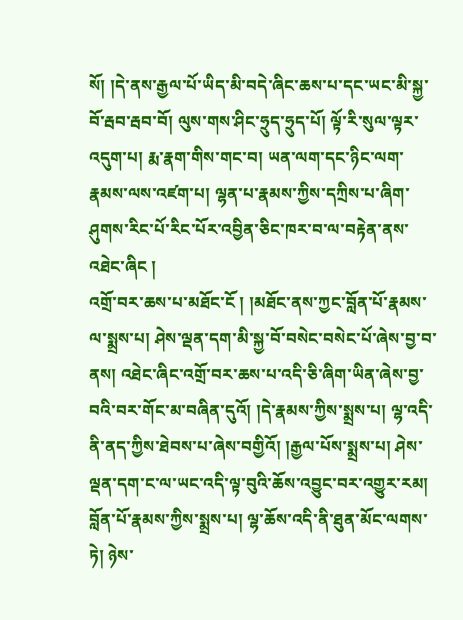སོ། །དེ་ནས་རྒྱལ་པོ་ཡིད་མི་བདེ་ཞིང་ཆས་པ་དང་ཡང་མི་སྐྱ་བོ་རྦབ་རྦབ་བོ། ལུས་གས་ཤིང་ཧྲུད་ཧྲུད་པོ། ལྟོ་རི་སུལ་ལྟར་འདུག་པ། རྨ་རྣག་གིས་གང་བ། ཡན་ལག་དང་ཉིང་ལག་རྣམས་ལས་འཛག་པ། ལྷན་པ་རྣམས་ཀྱིས་དཀྲིས་པ་ཞིག་ཤུགས་རིང་པོ་རིང་པོར་འབྱིན་ཅིང་ཁར་བ་ལ་བརྟེན་ནས་འཐེང་ཞིང །
འགྲོ་བར་ཆས་པ་མཐོང་ངོ ། །མཐོང་ནས་ཀྱང་བློན་པོ་རྣམས་ལ་སྨྲས་པ། ཤེས་ལྡན་དག་མི་སྐྱ་བོ་བསེང་བསེང་པོ་ཞེས་བྱ་བ་ནས། འཐེང་ཞིང་འགྲོ་བར་ཆས་པ་འདི་ཅི་ཞིག་ཡིན་ཞེས་བྱ་བའི་བར་གོང་མ་བཞིན་དུའོ། །དེ་རྣམས་ཀྱིས་སྨྲས་པ། ལྷ་འདི་ནི་ནད་ཀྱིས་ཐེབས་པ་ཞེས་བགྱིའོ། །རྒྱལ་པོས་སྨྲས་པ། ཤེས་ལྡན་དག་ང་ལ་ཡང་འདི་ལྟ་བུའི་ཆོས་འབྱུང་བར་འགྱུར་རམ། བློན་པོ་རྣམས་ཀྱིས་སྨྲས་པ། ལྷ་ཆོས་འདི་ནི་ཐུན་མོང་ལགས་ཏེ། ཉེས་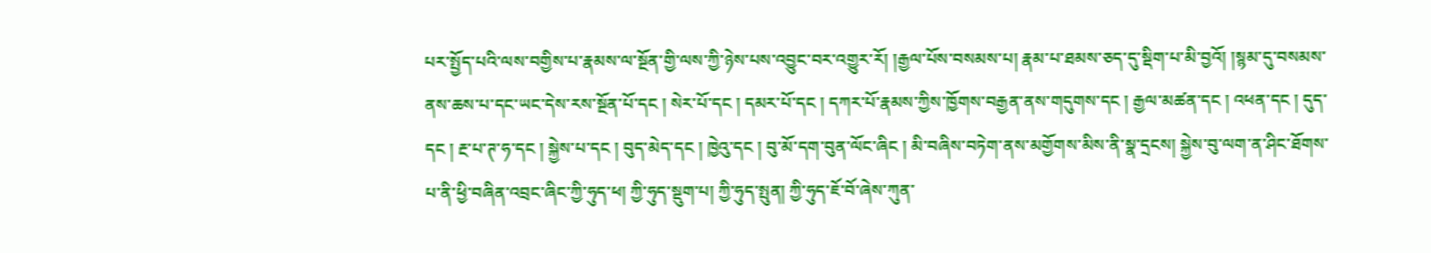པར་སྤྱོད་པའི་ལས་བགྱིས་པ་རྣམས་ལ་སྔོན་གྱི་ལས་ཀྱི་ཉེས་པས་འབྱུང་བར་འགྱུར་རོ། །རྒྱལ་པོས་བསམས་པ། རྣམ་པ་ཐམས་ཅད་དུ་སྡིག་པ་མི་བྱའོ། །སྙམ་དུ་བསམས་ནས་ཆས་པ་དང་ཡང་དེས་རས་སྔོན་པོ་དང ། སེར་པོ་དང ། དམར་པོ་དང ། དཀར་པོ་རྣམས་ཀྱིས་ཁྱོགས་བརྒྱན་ནས་གདུགས་དང ། རྒྱལ་མཚན་དང ། འཕན་དང ། དུད་དང ། རྔ་པ་ཊ་ཧ་དང ། སྐྱེས་པ་དང ། བུད་མེད་དང ། ཁྱེའུ་དང ། བུ་མོ་དག་བུན་ལོང་ཞིང ། མི་བཞིས་བཏེག་ནས་མགྱོགས་མིས་ནི་སྣ་དྲངས། སྐྱེས་བུ་ལག་ན་ཤིང་ཐོགས་པ་ནི་ཕྱི་བཞིན་འབྲང་ཞིང་ཀྱི་ཧུད་ཕ། ཀྱི་ཧུད་སྡུག་པ། ཀྱི་ཧུད་སྤུན། ཀྱི་ཧུད་ཇོ་བོ་ཞེས་ཀུན་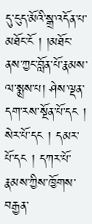དུ་ངུད་མོའི་སྒྲ་འདོན་པ་མཐོང་ངོ ། །མཐོང་ནས་ཀྱང་བློན་པོ་རྣམས་ལ་སྨྲས་པ། ཤེས་ལྡན་དག་རས་སྔོན་པོ་དང ། སེར་པོ་དང ། དམར་པོ་དང ། དཀར་པོ་རྣམས་ཀྱིས་ཁྱོགས་བརྒྱན་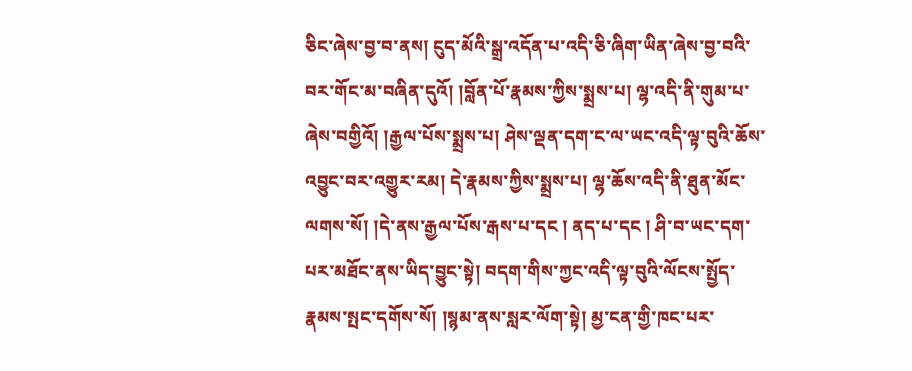ཅིང་ཞེས་བྱ་བ་ནས། ངུད་མོའི་སྒྲ་འདོན་པ་འདི་ཅི་ཞིག་ཡིན་ཞེས་བྱ་བའི་བར་གོང་མ་བཞིན་དུའོ། །བློན་པོ་རྣམས་ཀྱིས་སྨྲས་པ། ལྷ་འདི་ནི་གུམ་པ་ཞེས་བགྱིའོ། །རྒྱལ་པོས་སྨྲས་པ། ཤེས་ལྡན་དག་ང་ལ་ཡང་འདི་ལྟ་བུའི་ཆོས་འབྱུང་བར་འགྱུར་རམ། དེ་རྣམས་ཀྱིས་སྨྲས་པ། ལྷ་ཆོས་འདི་ནི་ཐུན་མོང་ལགས་སོ། །དེ་ནས་རྒྱལ་པོས་རྒས་པ་དང ། ནད་པ་དང ། ཤི་བ་ཡང་དག་པར་མཐོང་ནས་ཡིད་བྱུང་སྟེ། བདག་གིས་ཀྱང་འདི་ལྟ་བུའི་ལོངས་སྤྱོད་རྣམས་སྤང་དགོས་སོ། །སྙམ་ནས་སླར་ལོག་སྟེ། མྱ་ངན་གྱི་ཁང་པར་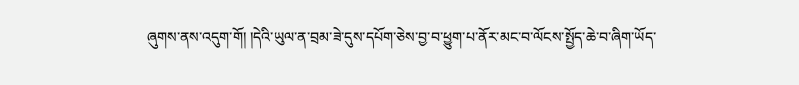ཞུགས་ནས་འདུག་གོ། །དེའི་ཡུལ་ན་བྲམ་ཟེ་དུས་དཔོག་ཅེས་བྱ་བ་ཕྱུག་པ་ནོར་མང་བ་ལོངས་སྤྱོད་ཆེ་བ་ཞིག་ཡོད་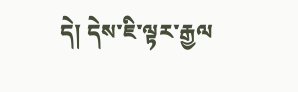དེ། དེས་ཇི་ལྟར་རྒྱལ